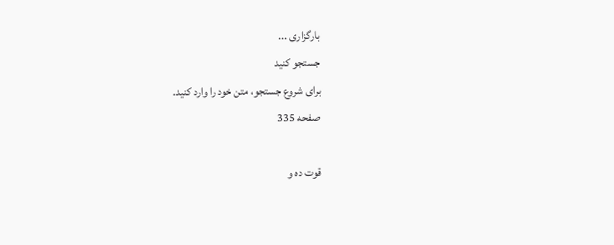بارگزاری ...
جستجو کنید
برای شروع جستجو، متن خود را وارد کنید.
صفحه 335

قوت ده و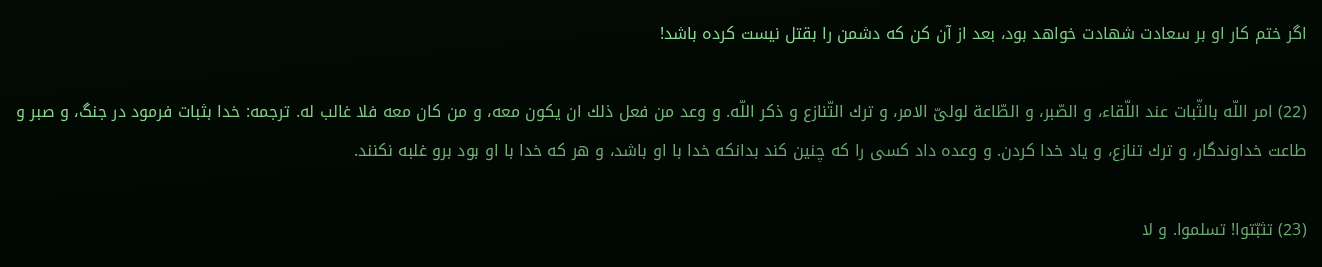اگر ختم كار او بر سعادت شهادت خواهد بود، بعد از آن كن كه دشمن را بقتل نيست كرده باشد!

(22) امر اللّه بالثّبات عند اللّقاء، و الصّبر، و الطّاعة لولىّ الامر، و ترك التّنازع و ذكر اللّه. و وعد من فعل ذلك ان يكون معه، و من كان معه فلا غالب له. ترجمه: خدا بثبات فرمود در جنگ، و صبر و طاعت خداوندگار، و ترك تنازع، و ياد خدا كردن. و وعده داد كسى را كه چنين كند بدانكه خدا با او باشد، و هر كه خدا با او بود برو غلبه نكنند.

(23) تثبّتوا! تسلموا. و لا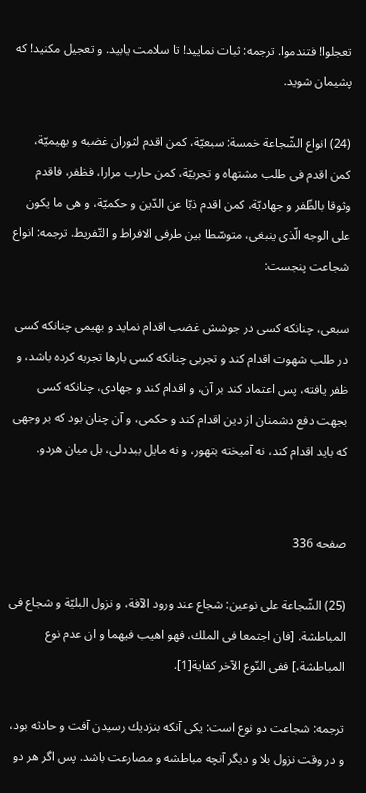تعجلوا! فتندموا. ترجمه: ثبات نماييد! تا سلامت يابيد. و تعجيل مكنيد! كه پشيمان شويد.

(24) انواع الشّجاعة خمسة: سبعيّة، كمن اقدم لثوران غضبه و بهيميّة، كمن اقدم فى طلب مشتهاه و تجربيّة، كمن حارب مرارا، فظفر، فاقدم وثوقا بالظّفر و جهاديّة، كمن اقدم ذبّا عن الدّين و حكميّة، و هى ما يكون على الوجه الّذى ينبغى، متوسّطا بين طرفى الافراط و التّفريط. ترجمه: انواع شجاعت پنجست:

سبعى، چنانكه كسى در جوشش غضب اقدام نمايد و بهيمى چنانكه كسى در طلب شهوت اقدام كند و تجربى چنانكه كسى بارها تجربه كرده باشد، و ظفر يافته، پس اعتماد كند بر آن، و اقدام كند و جهادى، چنانكه كسى بجهت دفع دشمنان از دين اقدام كند و حكمى، و آن چنان بود كه بر وجهى كه بايد اقدام كند، نه آميخته بتهور، و نه مايل ببددلى، بل ميان هردو.


صفحه 336

(25) الشّجاعة على نوعين: شجاع عند ورود الآفة، و نزول البليّة و شجاع فى المباطشة. [فان اجتمعا فى الملك، فهو اهيب فيهما و ان عدم نوع المباطشة،] ففى النّوع الآخر كفاية[1].

ترجمه: شجاعت دو نوع است: يكى آنكه بنزديك رسيدن آفت و حادثه بود، و در وقت نزول بلا و ديگر آنچه مباطشه و مصارعت باشد. پس اگر هر دو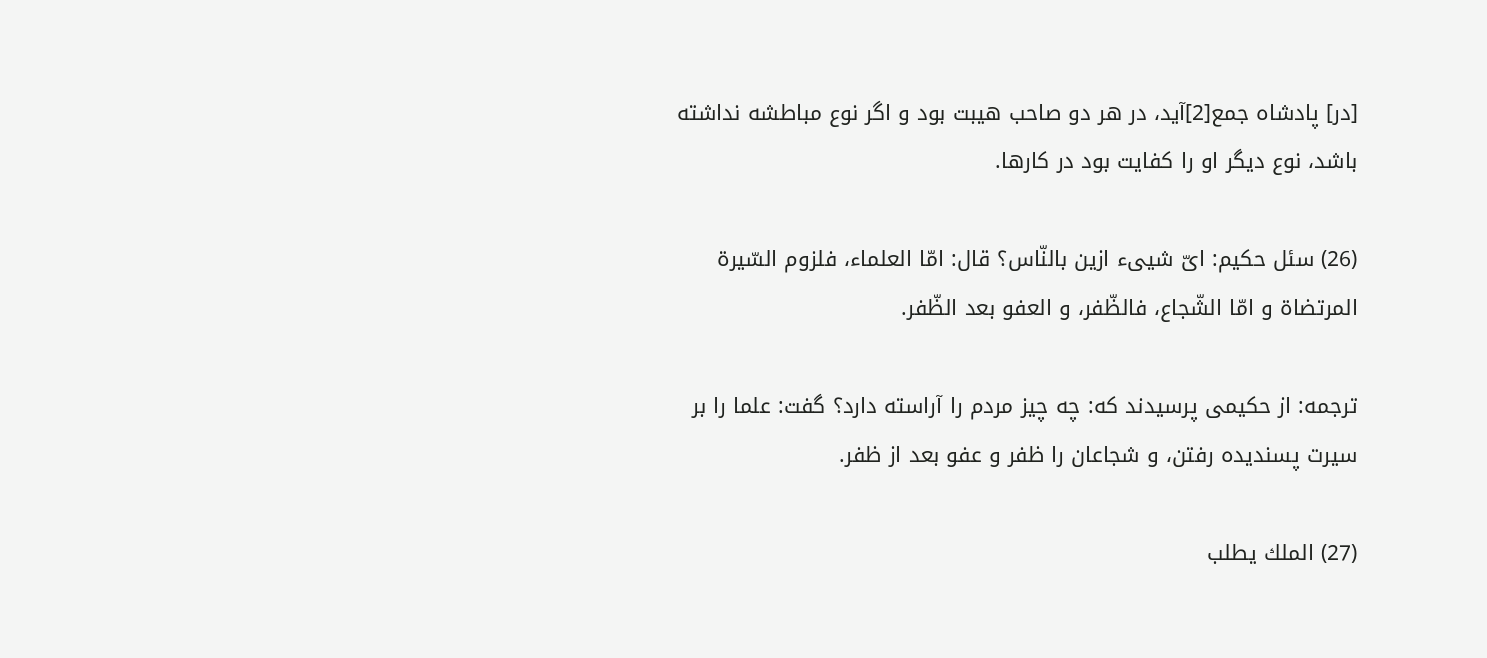[در] پادشاه جمع‌[2]آيد، در هر دو صاحب هيبت بود و اگر نوع مباطشه نداشته باشد، نوع ديگر او را كفايت بود در كارها.

(26) سئل حكيم: اىّ شيى‌ء ازين بالنّاس؟ قال: امّا العلماء، فلزوم السّيرة المرتضاة و امّا الشّجاع، فالظّفر، و العفو بعد الظّفر.

ترجمه: از حكيمى پرسيدند كه: چه چيز مردم را آراسته دارد؟ گفت: علما را بر سيرت پسنديده رفتن، و شجاعان را ظفر و عفو بعد از ظفر.

(27) الملك يطلب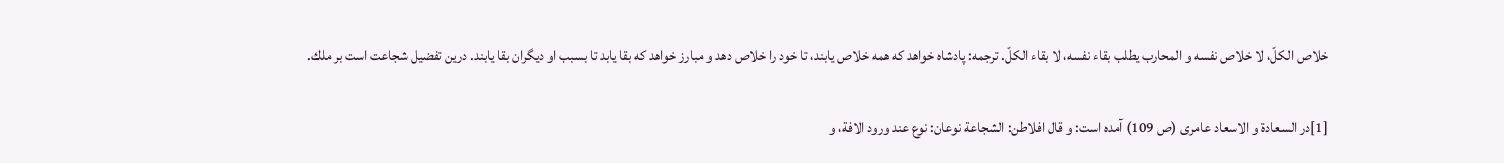خلاص الكلّ، لا خلاص نفسه و المحارب يطلب بقاء نفسه، لا بقاء الكلّ. ترجمه: پادشاه خواهد كه همه خلاص يابند، تا خود را خلاص دهد و مبارز خواهد كه بقا يابد تا بسبب او ديگران بقا يابند. درين تفضيل شجاعت است بر ملك.

[1]در السعادة و الاسعاد عامرى (ص 109) آمده است: و قال افلاطن: الشجاعة نوعان: نوع عند ورود الافة، و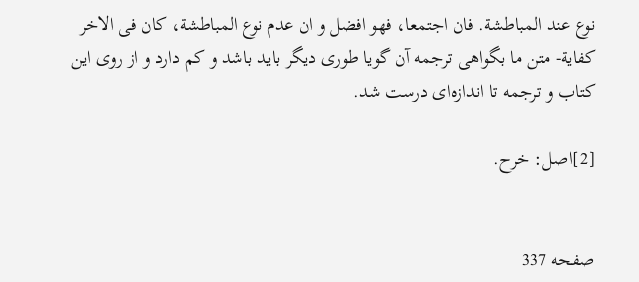نوع عند المباطشة. فان اجتمعا، فهو افضل و ان عدم نوع المباطشة، كان فى الاخر كفاية- متن ما بگواهى ترجمه آن گويا طورى ديگر بايد باشد و كم دارد و از روى اين كتاب و ترجمه تا اندازه‌اى درست شد.

[2]اصل: خرح.


صفحه 337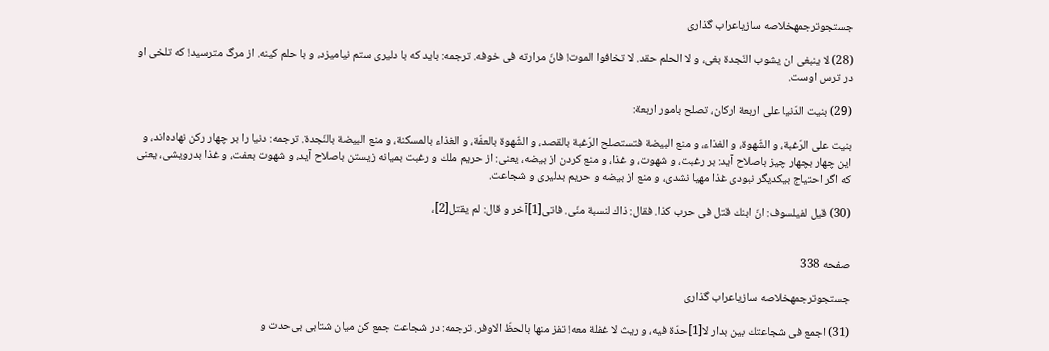جستجوترجمهخلاصه سازیاعراب گذاری

(28) لا ينبغى ان يشوب النّجدة بغى، و لا الحلم حقد. لا تخافوا الموت! فانّ مرارته فى خوفه. ترجمه: بايد كه با دليرى ستم نياميزد، و با حلم كينه. از مرگ مترسيد! كه تلخى او در ترس اوست.

(29) بنيت الدّنيا على اربعة اركان، تصلح بامور اربعة:

بنيت على الرّغبة، و الشّهوة، و الغذاء، و منع البيضة فتستصلح الرّغبة بالقصد، و الشّهوة بالعفّة، و الغذاء بالمسكنة، و منع البيضة بالنّجدة. ترجمه: دنيا را بر چهار ركن نهاده‌اند، و اين چهار بچهار چيز باصلاح آيد: بر رغبت، و شهوت، و غذا، و منع كردن از بيضه، يعنى: از حريم ملك و رغبت بميانه زيستن باصلاح آيد، و شهوت بعفت، و غذا بدرويشى، يعنى كه اگر احتياج بيكديگر نبودى غذا مهيا نشدى، و منع از بيضه و حريم بدليرى و شجاعت.

(30) قيل لفيلسوف: انّ ابنك قتل فى حرب كذا. فقال: ذاك لنسبة منّى. فاتى‌[1]آخر و قال: لم يقتل‌[2]،


صفحه 338

جستجوترجمهخلاصه سازیاعراب گذاری

(31) اجمع فى شجاعتك بين بدار لا[1]حدّة فيه، و ريث لا غفلة معه! تفز منها بالحظّ الاوفر. ترجمه: در شجاعت جمع كن ميان شتابى بى‌حدت و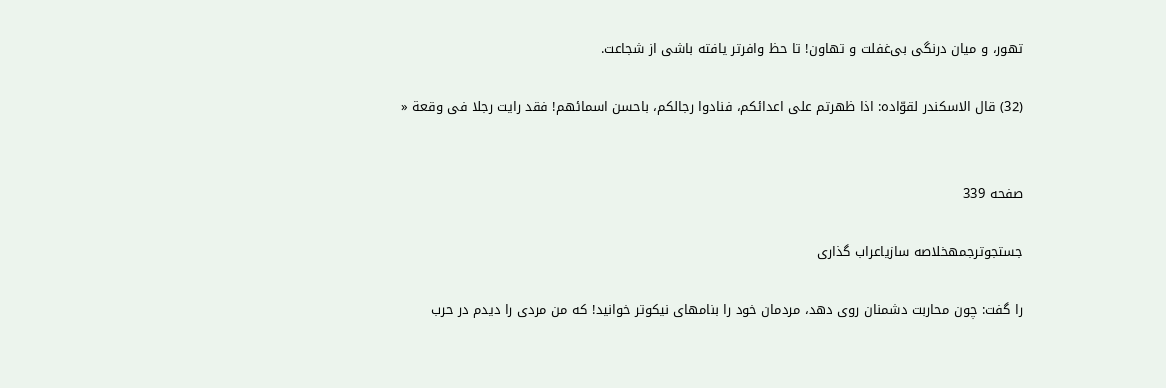تهور، و ميان درنگى بى‌غفلت و تهاون! تا حظ وافرتر يافته باشى از شجاعت.

(32) قال الاسكندر لقوّاده: اذا ظهرتم على اعدائكم، فنادوا رجالكم، باحسن اسمائهم! فقد رايت رجلا فى وقعة «


صفحه 339

جستجوترجمهخلاصه سازیاعراب گذاری

را گفت: چون محاربت دشمنان روى دهد، مردمان خود را بنامهاى نيكوتر خوانيد! كه من مردى را ديدم در حرب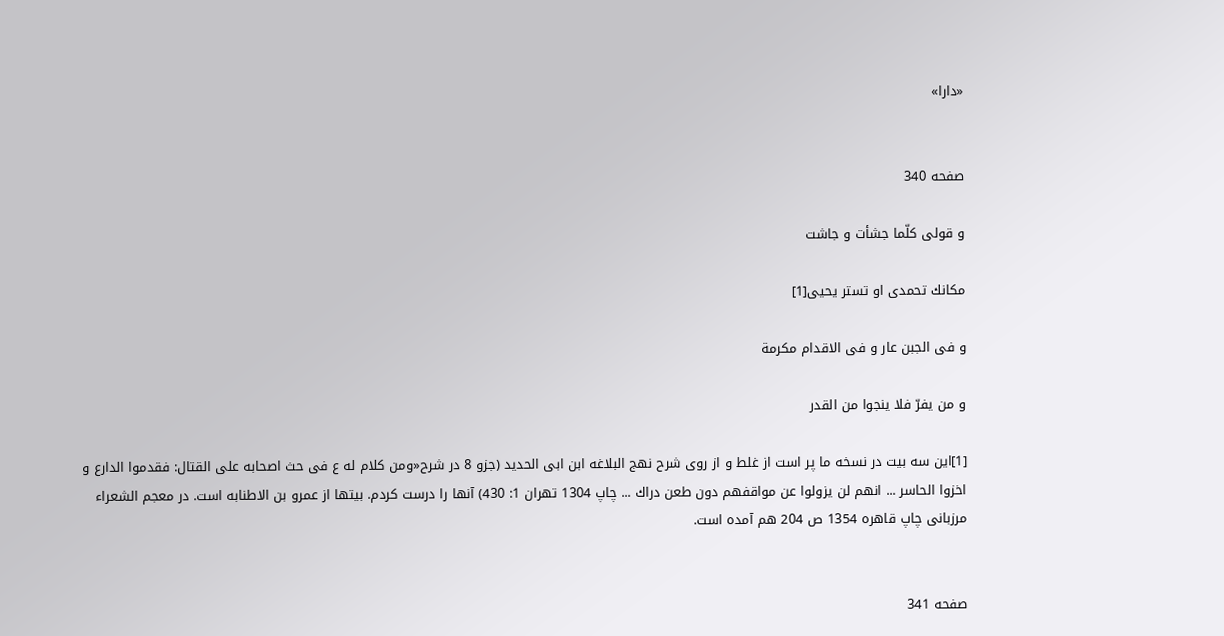«دارا»


صفحه 340

و قولى كلّما جشأت و جاشت‌

مكانك تحمدى او تستر يحيى‌[1]

و فى الجبن عار و فى الاقدام مكرمة

و من يفرّ فلا ينجوا من القدر

[1]اين سه بيت در نسخه ما پر است از غلط و از روى شرح نهج البلاغه ابن ابى الحديد (جزو 8 در شرح«ومن كلام له ع فى حث اصحابه على القتال: فقدموا الدارع و اخزوا الحاسر ... انهم لن يزولوا عن مواقفهم دون طعن دراك ... چاپ 1304 تهران 1: 430) آنها را درست كردم. بيتها از عمرو بن الاطنابه است. در معجم الشعراء مرزبانى چاپ قاهره 1354 ص 204 هم آمده است.


صفحه 341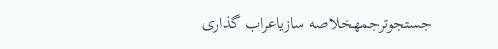جستجوترجمهخلاصه سازیاعراب گذاری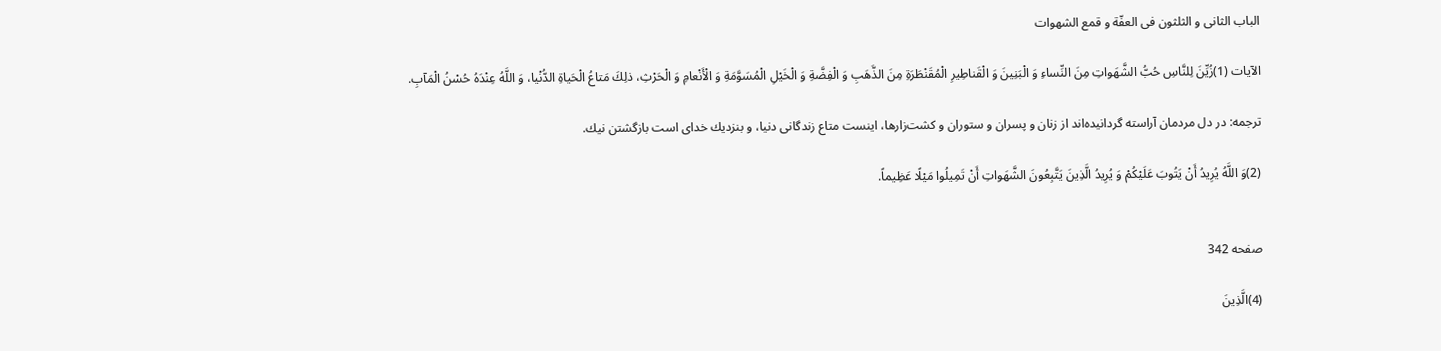الباب الثانى و الثلثون فى العفّة و قمع الشهوات‌

الآيات (1)زُيِّنَ لِلنَّاسِ حُبُّ الشَّهَواتِ مِنَ النِّساءِ وَ الْبَنِينَ وَ الْقَناطِيرِ الْمُقَنْطَرَةِ مِنَ الذَّهَبِ وَ الْفِضَّةِ وَ الْخَيْلِ الْمُسَوَّمَةِ وَ الْأَنْعامِ وَ الْحَرْثِ، ذلِكَ مَتاعُ الْحَياةِ الدُّنْيا، وَ اللَّهُ عِنْدَهُ حُسْنُ الْمَآبِ‌.

ترجمه: در دل مردمان آراسته گردانيده‌اند از زنان و پسران و ستوران و كشت‌زارها، اينست متاع زندگانى دنيا، و بنزديك خداى است بازگشتن نيك.

(2)وَ اللَّهُ يُرِيدُ أَنْ يَتُوبَ عَلَيْكُمْ وَ يُرِيدُ الَّذِينَ يَتَّبِعُونَ الشَّهَواتِ أَنْ تَمِيلُوا مَيْلًا عَظِيماً.


صفحه 342

(4)الَّذِينَ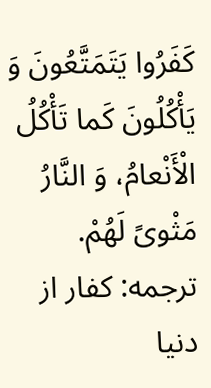كَفَرُوا يَتَمَتَّعُونَ وَ يَأْكُلُونَ كَما تَأْكُلُ الْأَنْعامُ، وَ النَّارُ مَثْوىً لَهُمْ‌. ترجمه: كفار از دنيا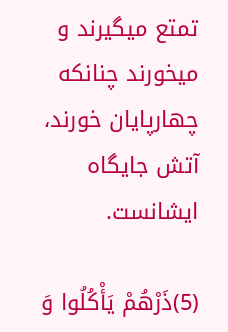تمتع ميگيرند و ميخورند چنانكه چهارپايان خورند، آتش جايگاه ايشانست.

(5)ذَرْهُمْ يَأْكُلُوا وَ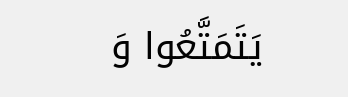يَتَمَتَّعُوا وَ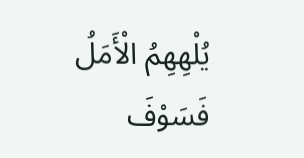يُلْهِهِمُ الْأَمَلُ فَسَوْفَ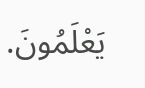يَعْلَمُونَ‌.